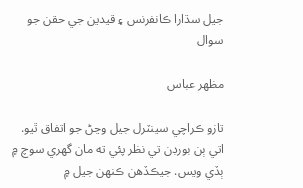جيل سڌارا ڪانفرنس ۽ قيدين جي حقن جو سوال

مظهر عباس

تازو ڪراچي سينٽرل جيل وڃڻ جو اتفاق ٿيو. اتي ٻن بورڊن تي نظر پئي ته مان گهري سوچ ۾ ٻڏي ويس. جيڪڏهن ڪنهن جيل ۾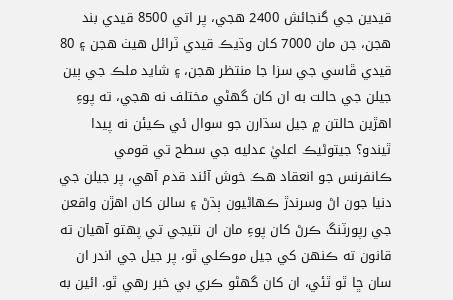قيدين جي گنجائش 2400 هجي، پر اتي 8500 قيدي بند هجن، جن مان 7000 کان وڌيڪ قيدي ٽرائل هيٺ هجن ۽ 80 قيدي ڦاسي جي سزا جا منتظر هجن، ۽ شايد ملڪ جي ٻين جيلن جي حالت به ان کان گهڻي مختلف نه هجي، ته پوءِ اهڙين حالتن ۾ جيل سڌارن جو سوال ئي ڪيئن نه پيدا ٿيندو؟ جيتوڻيڪ اعليٰ عدليه جي سطح تي قومي ڪانفرنس جو انعقاد هڪ خوش آئند قدم آهي، پر جيلن جي دنيا جون اڻ وسرندڙ ڪهاڻيون ٻڌڻ ۽ سالن کان اهڙن واقعن جي رپورٽنگ ڪرڻ کان پوءِ مان ان نتيجي تي پهتو آهيان ته قانون ته ڪنهن کي جيل موڪلي ٿو، پر جيل جي اندر ان سان ڇا ٿو ٿئي، ان کان گهڻو ڪري بي خبر رهي ٿو. ائين به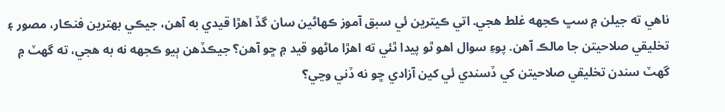ناهي ته جيلن ۾ سڀ ڪجهه غلط هجي. اتي ڪيترين ئي سبق آموز ڪهاڻين سان گڏ اهڙا قيدي به آهن، جيڪي بهترين فنڪار، مصور ۽ تخليقي صلاحيتن جا مالڪ آهن. پوءِ سوال اهو ٿو پيدا ٿئي ته اهڙا ماڻهو قيد ۾ ڇو آهن؟ جيڪڏهن ٻيو ڪجهه نه به هجي، ته گهٽ ۾ گهٽ سندن تخليقي صلاحيتن کي ڏسندي ئي کين آزادي ڇو نه ڏني وڃي؟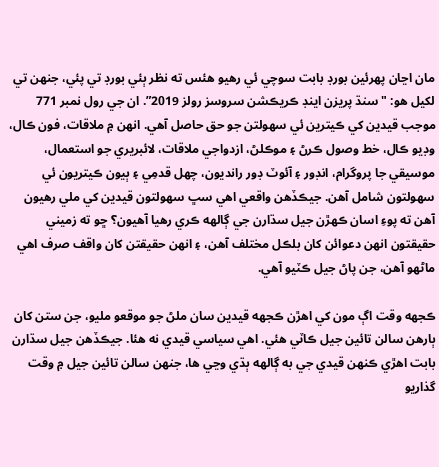مان اڃان پهرئين بورڊ بابت سوچي ئي رهيو هئس ته نظر ٻئي بورڊ تي پئي، جنهن تي لکيل هو: "سنڌ پريزن اينڊ ڪريڪشن سروسز رولز 2019”. ان جي رول نمبر 771 موجب قيدين کي ڪيترين ئي سهولتن جو حق حاصل آهي. انهن ۾ ملاقات، فون ڪال، وڊيو ڪال، خط وصول ڪرڻ ۽ موڪلڻ، ازدواجي ملاقات، لائبريري جو استعمال، موسيقي جا پروگرام، انڊور ۽ آئوٽ ڊور رانديون، چهل قدمِي ۽ ٻيون ڪيتريون ئي سهولتون شامل آهن. جيڪڏهن واقعي اهي سڀ سهولتون قيدين کي ملي رهيون آهن ته پوءِ اسان ڪهڙن جيل سڌارن جي ڳالهه ڪري رهيا آهيون؟ ڇو ته زميني حقيقتون انهن دعوائن کان بلڪل مختلف آهن، ۽ انهن حقيقتن کان واقف صرف اهي ماڻهو آهن، جن پاڻ جيل ڪٽيو آهي.

ڪجهه وقت اڳ مون کي اهڙن ڪجهه قيدين سان ملڻ جو موقعو مليو، جن ستن کان ٻارهن سالن تائين جيل ڪاٽي هئي. اهي سياسي قيدي نه هئا. جيڪڏهن جيل سڌارن بابت اهڙي ڪنهن قيدي جي به ڳالهه ٻڌي وڃي ها، جنهن سالن تائين جيل ۾ وقت گذاريو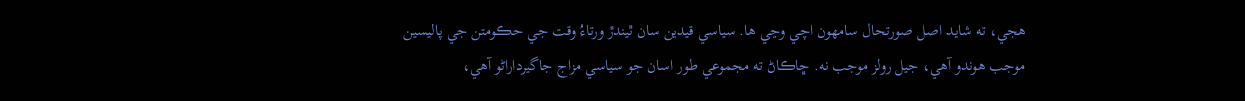هجي، ته شايد اصل صورتحال سامهون اچي وڃي ها. سياسي قيدين سان ٿيندڙ ورتاءُ وقت جي حڪومتن جي پاليسين موجب هوندو آهي، جيل رولز موجب نه. ڇاڪاڻ ته مجموعي طور اسان جو سياسي مزاج جاگيرداراڻو آهي،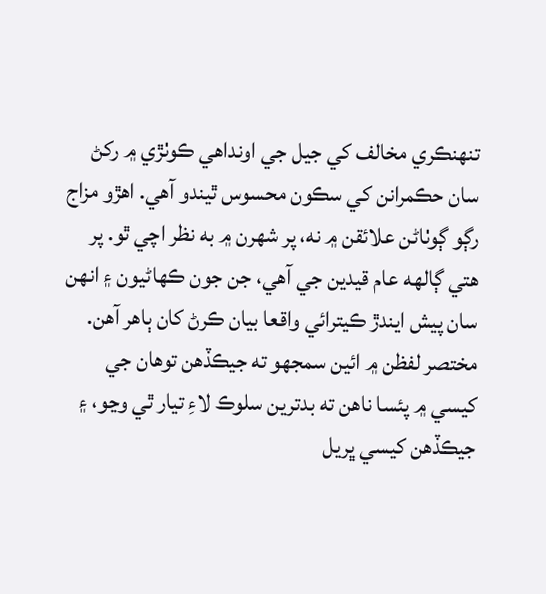تنهنڪري مخالف کي جيل جي اونداهي ڪوٺڙي ۾ رکڻ سان حڪمرانن کي سڪون محسوس ٿيندو آهي. اهڙو مزاج رڳو ڳوٺاڻن علائقن ۾ نه، پر شهرن ۾ به نظر اچي ٿو. پر هتي ڳالهه عام قيدين جي آهي، جن جون ڪهاڻيون ۽ انهن سان پيش ايندڙ ڪيترائي واقعا بيان ڪرڻ کان ٻاهر آهن. مختصر لفظن ۾ ائين سمجهو ته جيڪڏهن توهان جي کيسي ۾ پئسا ناهن ته بدترين سلوڪ لاءِ تيار ٿي وڃو، ۽ جيڪڏهن کيسي ڀريل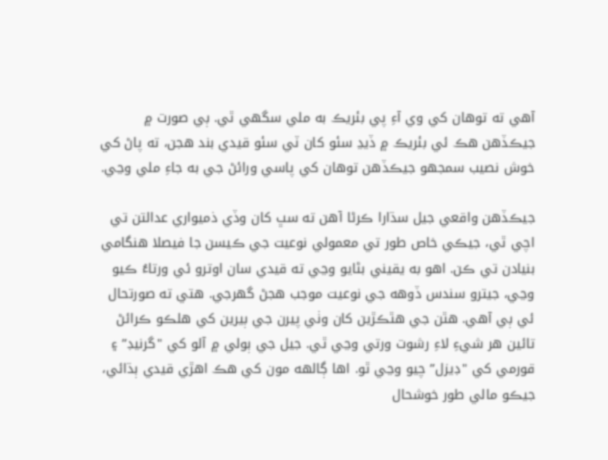آهي ته توهان کي وي آءِ پي بئريڪ به ملي سگهي ٿي. ٻي صورت ۾ جيڪڏهن هڪ ئي بئريڪ ۾ ڏيڍ سئو کان ٽي سئو قيدي بند هجن، ته پاڻ کي خوش نصيب سمجهو جيڪڏهن توهان کي پاسي ورائڻ جي به جاءِ ملي وڃي.

جيڪڏهن واقعي جيل سڌارا ڪرڻا آهن ته سڀ کان وڏي ذميواري عدالتن تي اچي ٿي، جيڪي خاص طور تي معمولي نوعيت جي ڪيسن جا فيصلا هنگامي بنيادن تي ڪن. اهو به يقيني بڻايو وڃي ته قيدي سان اوترو ئي ورتاءُ ڪيو وڃي، جيترو سندس ڏوهه جي نوعيت موجب هجڻ گهرجي. هتي ته صورتحال ئي ٻي آهي. هٿن جي هٿڪڙين کان وٺي پيرن جي ٻيرين کي هلڪو ڪرائڻ تائين هر شيءِ لاءِ رشوت ورتي وڃي ٿي. جيل جي ٻولي ۾ آلو کي "گرنيڊ” ۽ قورمي کي "ڊيزل” چيو وڃي ٿو. اها ڳالهه مون کي هڪ اهڙي قيدي ٻڌائي، جيڪو مالي طور خوشحال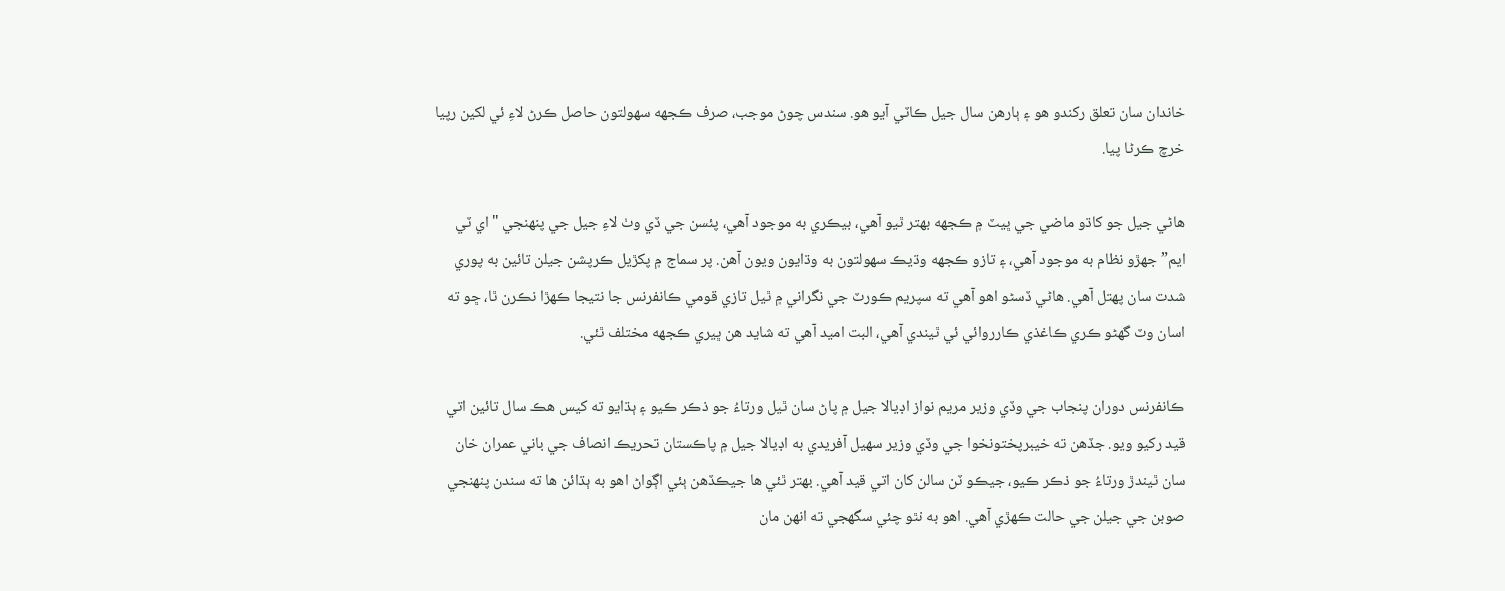خاندان سان تعلق رکندو هو ۽ ٻارهن سال جيل ڪاٽي آيو هو. سندس چوڻ موجب، صرف ڪجهه سهولتون حاصل ڪرڻ لاءِ ئي لکين رپيا خرچ ڪرڻا پيا.

هاڻي جيل جو کاڌو ماضي جي ڀيٽ ۾ ڪجهه بهتر ٿيو آهي، بيڪري به موجود آهي، پئسن جي ڏي وٺ لاءِ جيل جي پنهنجي "اي ٽي ايم” جهڙو نظام به موجود آهي، ۽ تازو ڪجهه وڌيڪ سهولتون به وڌايون ويون آهن. پر سماج ۾ پکڙيل ڪرپشن جيلن تائين به پوري شدت سان پهتل آهي. هاڻي ڏسڻو اهو آهي ته سپريم ڪورٽ جي نگراني ۾ ٿيل تازي قومي ڪانفرنس جا نتيجا ڪهڙا نڪرن ٿا، ڇو ته اسان وٽ گهڻو ڪري ڪاغذي ڪارروائي ئي ٿيندي آهي، البت اميد آهي ته شايد هن ڀيري ڪجهه مختلف ٿئي.

ڪانفرنس دوران پنجاب جي وڏي وزير مريم نواز اڊيالا جيل ۾ پاڻ سان ٿيل ورتاءُ جو ذڪر ڪيو ۽ ٻڌايو ته کيس هڪ سال تائين اتي قيد رکيو ويو. جڏهن ته خيبرپختونخوا جي وڏي وزير سهيل آفريدي به اڊيالا جيل ۾ پاڪستان تحريڪ انصاف جي باني عمران خان سان ٿيندڙ ورتاءُ جو ذڪر ڪيو، جيڪو ٽن سالن کان اتي قيد آهي. بهتر ٿئي ها جيڪڏهن ٻئي اڳواڻ اهو به ٻڌائن ها ته سندن پنهنجي صوبن جي جيلن جي حالت ڪهڙي آهي. اهو به نٿو چئي سگهجي ته انهن مان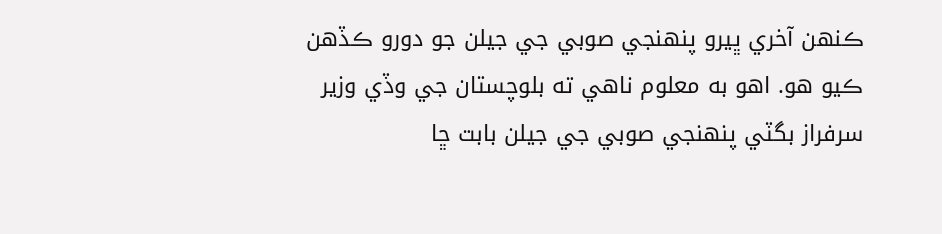ڪنهن آخري ڀيرو پنهنجي صوبي جي جيلن جو دورو ڪڏهن ڪيو هو. اهو به معلوم ناهي ته بلوچستان جي وڏي وزير سرفراز بگٽي پنهنجي صوبي جي جيلن بابت ڇا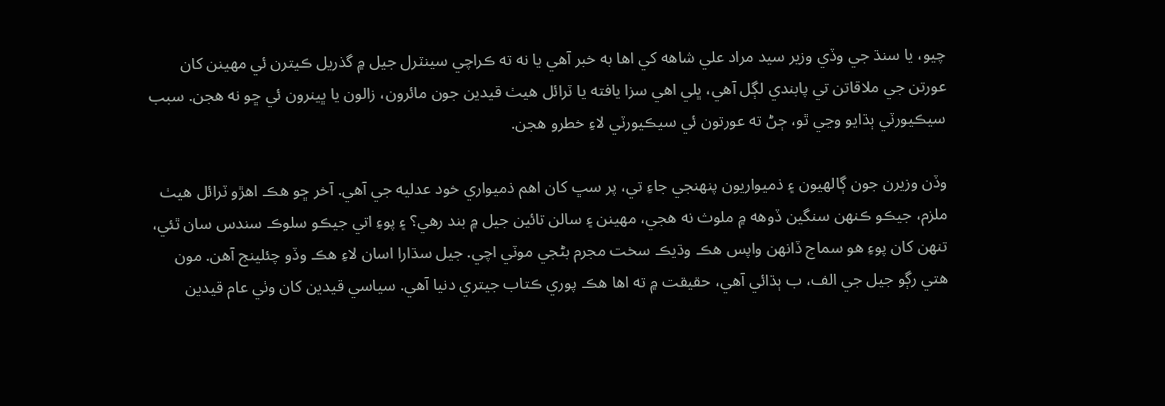چيو، يا سنڌ جي وڏي وزير سيد مراد علي شاهه کي اها به خبر آهي يا نه ته ڪراچي سينٽرل جيل ۾ گذريل ڪيترن ئي مهينن کان عورتن جي ملاقاتن تي پابندي لڳل آهي، ڀلي اهي سزا يافته يا ٽرائل هيٺ قيدين جون مائرون، زالون يا ڀينرون ئي ڇو نه هجن. سبب سيڪيورٽي ٻڌايو وڃي ٿو، ڄڻ ته عورتون ئي سيڪيورٽي لاءِ خطرو هجن.

وڏن وزيرن جون ڳالهيون ۽ ذميواريون پنهنجي جاءِ تي، پر سڀ کان اهم ذميواري خود عدليه جي آهي. آخر ڇو هڪ اهڙو ٽرائل هيٺ ملزم، جيڪو ڪنهن سنگين ڏوهه ۾ ملوث نه هجي، مهينن ۽ سالن تائين جيل ۾ بند رهي؟ ۽ پوءِ اتي جيڪو سلوڪ سندس سان ٿئي، تنهن کان پوءِ هو سماج ڏانهن واپس هڪ وڌيڪ سخت مجرم بڻجي موٽي اچي. جيل سڌارا اسان لاءِ هڪ وڏو چئلينج آهن. مون هتي رڳو جيل جي الف، ب ٻڌائي آهي، حقيقت ۾ ته اها هڪ پوري ڪتاب جيتري دنيا آهي. سياسي قيدين کان وٺي عام قيدين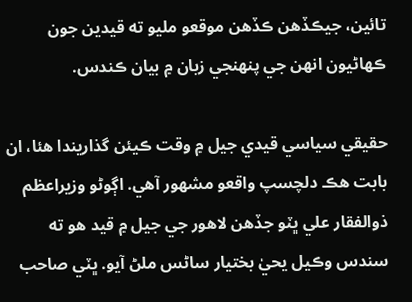تائين، جيڪڏهن ڪڏهن موقعو مليو ته قيدين جون ڪهاڻيون انهن جي پنهنجي زبان ۾ بيان ڪندس.

حقيقي سياسي قيدي جيل ۾ وقت ڪيئن گذاريندا هئا، ان بابت هڪ دلچسپ واقعو مشهور آهي. اڳوڻو وزيراعظم ذوالفقار علي ڀٽو جڏهن لاهور جي جيل ۾ قيد هو ته سندس وڪيل يحيٰ بختيار ساڻس ملڻ آيو. ڀٽي صاحب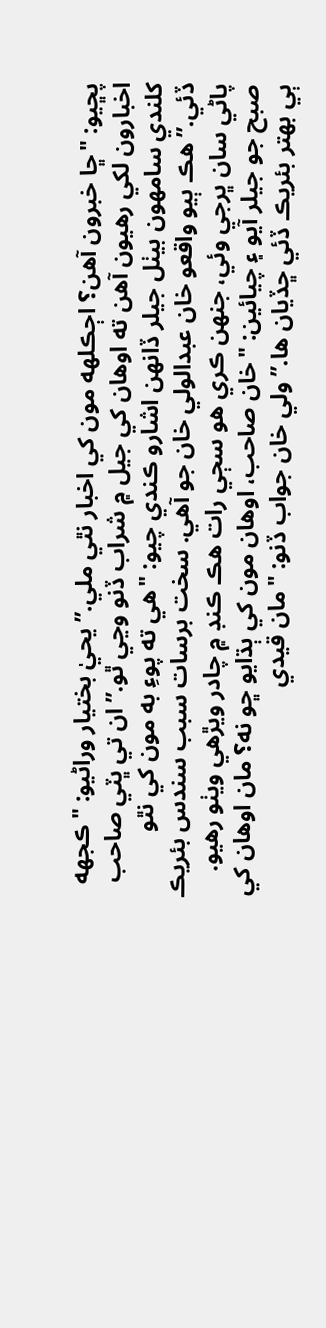پڇيو: "ڇا خبرون آهن؟ اڄڪلهه مون کي اخبار نٿي ملي.” يحيٰ بختيار وراڻيو: "ڪجهه اخبارون لکي رهيون آهن ته اوهان کي جيل ۾ شراب ڏنو وڃي ٿو.” ان تي ڀٽي صاحب کلندي سامهون بيٺل جيلر ڏانهن اشارو ڪندي چيو: "هي ته پوءِ به مون کي نٿو ڏئي.”هڪ ٻيو واقعو خان عبدالولي خان جو آهي. سخت برسات سبب سندس بئريڪ پاڻي سان ڀرجي وئي، جنهن ڪري هو سڄي رات هڪ ڪنڊ ۾ چادر ويڙهي ويٺو رهيو. صبح جو جيلر آيو ۽ چيائين: "خان صاحب، اوهان مون کي ٻڌايو ڇو نه؟ مان اوهان کي ٻي بهتر بئريڪ ڏئي ڇڏيان ها.” ولي خان جواب ڏنو: "مان قيدي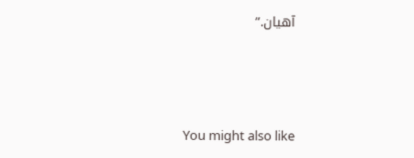آهيان.”



You might also like